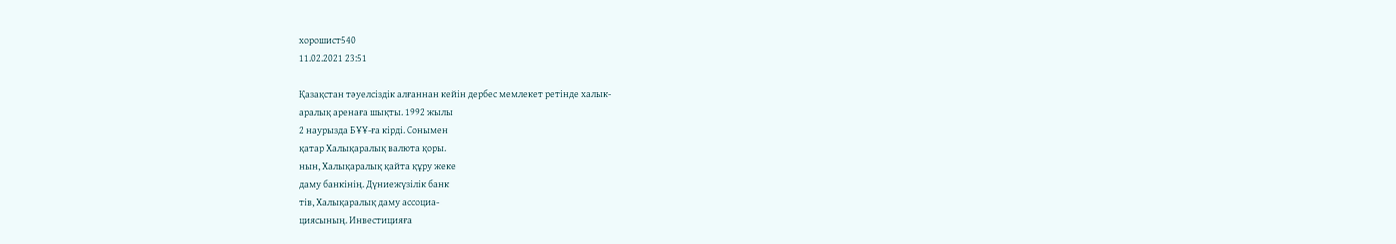хорошист540
11.02.2021 23:51

Қазақстан тәуелсіздік алғаннан кейін дербес мемлекет ретінде халык-
аралық аренаға шықты. 1992 жылы
2 наурызда БҰҰ-ға кірді. Сонымен
қатар Халықаралық валюта қоры.
нын, Халықаралық қайта құру жеке
даму банкінің. Дүниежүзілік банк
тів, Халықаралық даму ассоциа-
циясының. Инвестицияға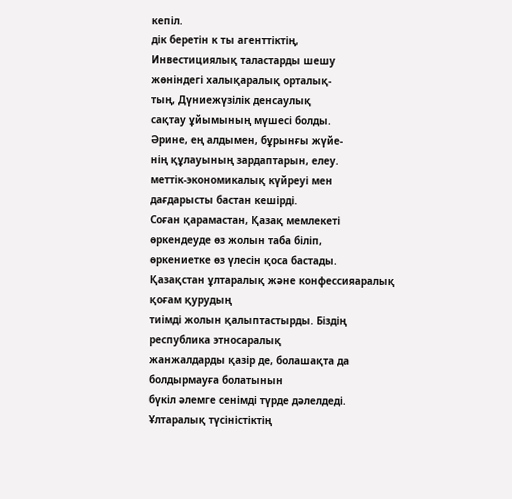кепіл.
дік беретін к ты агенттіктің,
Инвестициялық таластарды шешу
жөніндегі халықаралық орталық-
тың, Дүниежүзілік денсаулық
сақтау ұйымының мүшесі болды.
Әрине, ең алдымен, бұрынғы жүйе-
нің құлауының зардаптарын, елеу.
меттік-экономикалық күйреуі мен дағдарысты бастан кешірді.
Соған қарамастан, Қазақ мемлекеті өркендеуде өз жолын таба біліп,
өркениетке өз үлесін қоса бастады.
Қазақстан ұлтаралық және конфессияаралық қоғам қурудың
тиімді жолын қалыптастырды. Біздің республика этносаралық
жанжалдарды қазір де, болашақта да болдырмауға болатынын
бүкіл әлемге сенімді түрде дәлелдеді. Ұлтаралық түсіністіктің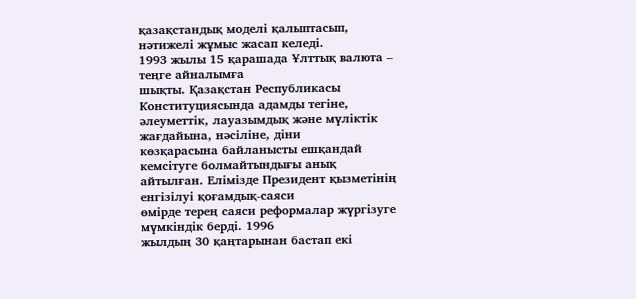қазақстандық моделі қалыптасып, нәтижелі жұмыс жасап келеді.
1993 жылы 15 қарашада Ұлттық валюта – теңге айналымға
шықты. Қазақстан Республикасы Конституциясында адамды тегіне,
әлеуметтік, лауазымдық және мүліктік жағдайына, нәсіліне, діни
көзқарасына байланысты ешқандай кемсітуге болмайтындығы анық
айтылған. Елімізде Президент қызметінің енгізілуі қоғамдық-саяси
өмірде терең саяси реформалар жүргізуге мүмкіндік берді. 1996
жылдың 30 қаңтарынан бастап екі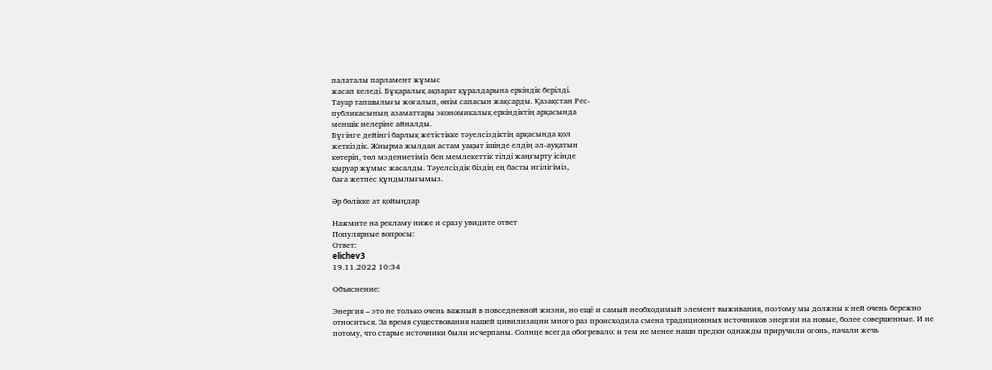палаталы парламент жұмыс
жасап келеді. Бұқаралық ақпарат құралдарына еркіндік берілді.
Тауар тапшылығы жоғалып, өнім сапасын жақсарды. Қазақстан Рес-
публикасының азаматтары экономикалық еркіндіктің арқасында
меншік иелеріне айналды.
Бүгінге дейінгі барлық жетістікке тәуелсіздіктің арқасында қол
жеткіздік. Жиырма жылдан астам уақыт ішінде елдің әл-ауқатын
көтеріп, төл мэдениетіміз бен мемлекеттік тілді жаңғырту ісінде
қыруар жұмыс жасалды. Тәуелсіздік біздің ең басты игілігіміз,
баға жетпес құндылығымыз.

Әр бөлікке ат қойыңдар

Нажмите на рекламу ниже и сразу увидите ответ
Популярные вопросы:
Ответ:
elichev3
19.11.2022 10:34

Объяснение:

Энергия – это не только очень важный в повседневной жизни, но ещё и самый необходимый элемент выживания, поэтому мы должны к ней очень бережно относиться. За время существования нашей цивилизации много раз происходила смена традиционных источников энергии на новые, более совершенные. И не потому, что старые источники были исчерпаны. Солнце всегда обогревало: и тем не менее наши предки однажды приручили огонь, начали жечь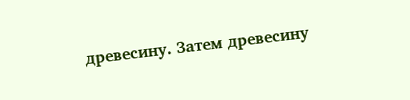древесину. Затем древесину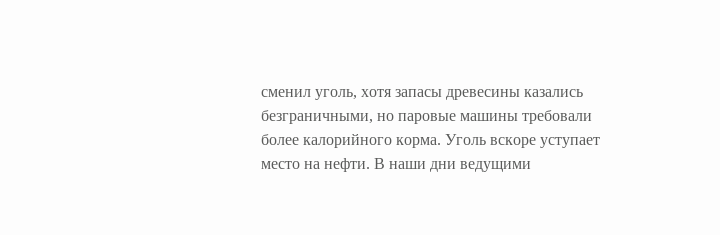сменил уголь, хотя запасы древесины казались безграничными, но паровые машины требовали более калорийного корма. Уголь вскоре уступает место на нефти. В наши дни ведущими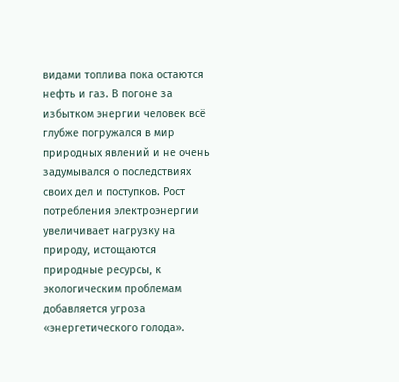видами топлива пока остаются нефть и газ. В погоне за избытком энергии человек всё глубже погружался в мир природных явлений и не очень задумывался о последствиях своих дел и поступков. Рост потребления электроэнергии увеличивает нагрузку на природу, истощаются природные ресурсы, к экологическим проблемам добавляется угроза «энергетического голода».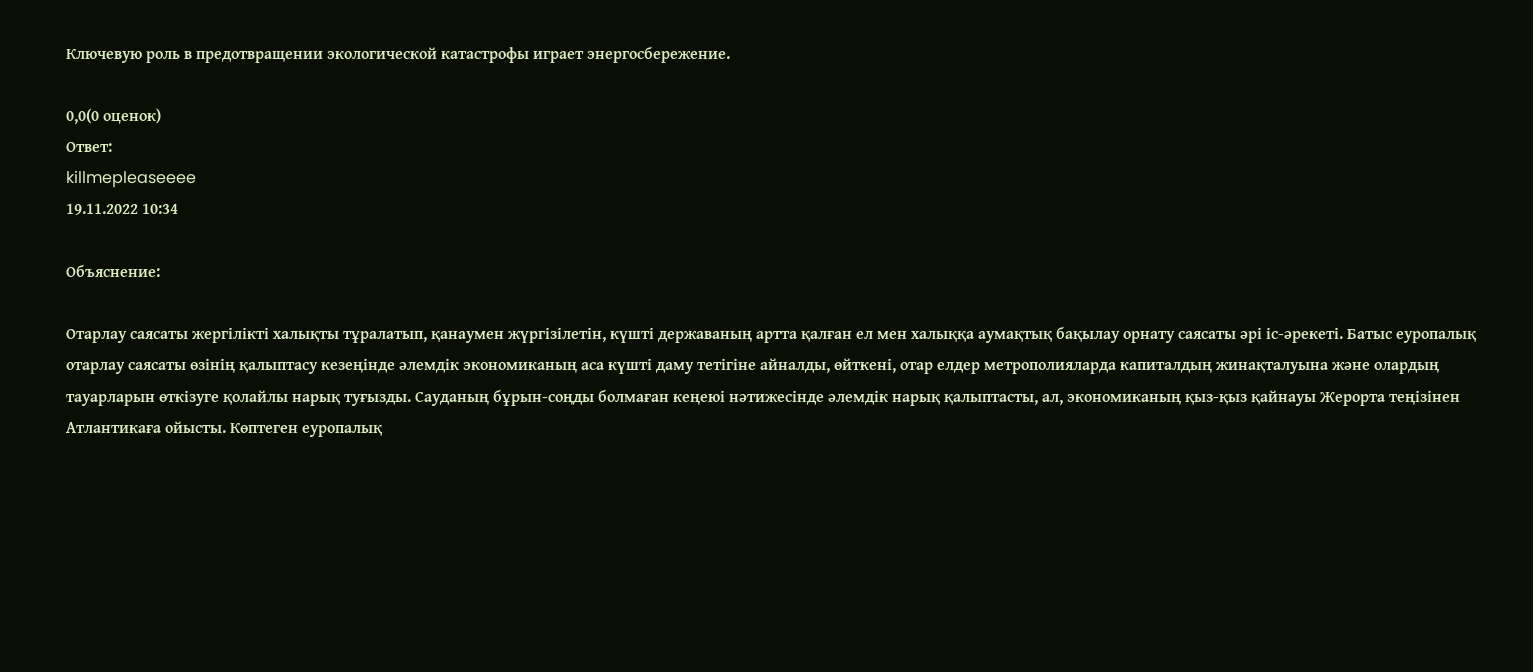Ключевую роль в предотвращении экологической катастрофы играет энергосбережение.

0,0(0 оценок)
Ответ:
killmepleaseeee
19.11.2022 10:34

Объяснение:

Отарлау саясаты жергілікті халықты тұралатып, қанаумен жүргізілетін, күшті державаның артта қалған ел мен халыққа аумақтық бақылау орнату саясаты әрі іс-әрекеті. Батыс еуропалық отарлау саясаты өзінің қалыптасу кезеңінде әлемдік экономиканың аса күшті даму тетігіне айналды, өйткені, отар елдер метрополияларда капиталдың жинақталуына және олардың тауарларын өткізуге қолайлы нарық туғызды. Сауданың бұрын-соңды болмаған кеңеюі нәтижесінде әлемдік нарық қалыптасты, ал, экономиканың қыз-қыз қайнауы Жерорта теңізінен Атлантикаға ойысты. Көптеген еуропалық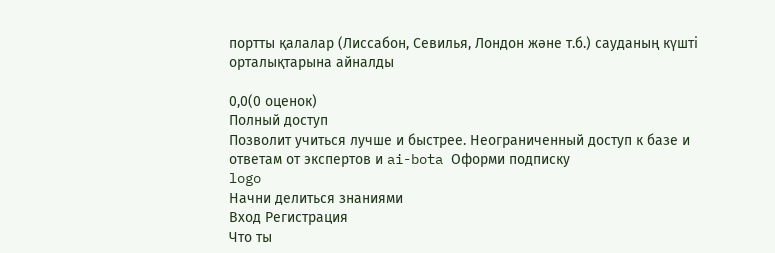портты қалалар (Лиссабон, Севилья, Лондон және т.б.) сауданың күшті орталықтарына айналды

0,0(0 оценок)
Полный доступ
Позволит учиться лучше и быстрее. Неограниченный доступ к базе и ответам от экспертов и ai-bota Оформи подписку
logo
Начни делиться знаниями
Вход Регистрация
Что ты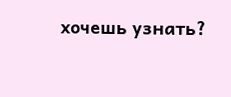хочешь узнать?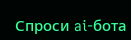Спроси ai-бота